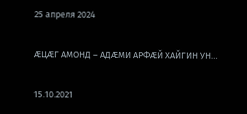25 апреля 2024

ӔЦӔГ АМОНД – АДӔМИ АРФӔЙ ХАЙГИН УН…

15.10.2021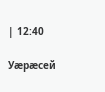| 12:40

Уæрæсей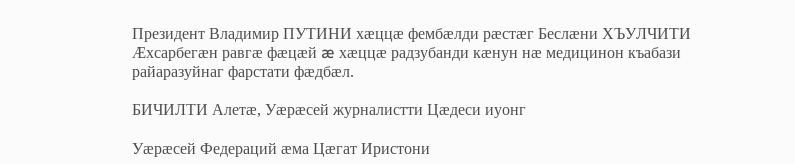Президент Владимир ПУТИНИ хæццæ фембæлди рæстæг Беслæни ХЪУЛЧИТИ Æхсарбегæн равгæ фæцæй æ хæццæ радзубанди кæнун нæ медицинон къабази райаразуйнаг фарстати фæдбæл.

БИЧИЛТИ Алетæ, Уæрæсей журналистти Цæдеси иуонг

Уӕрӕсей Федераций ӕма Цӕгат Иристони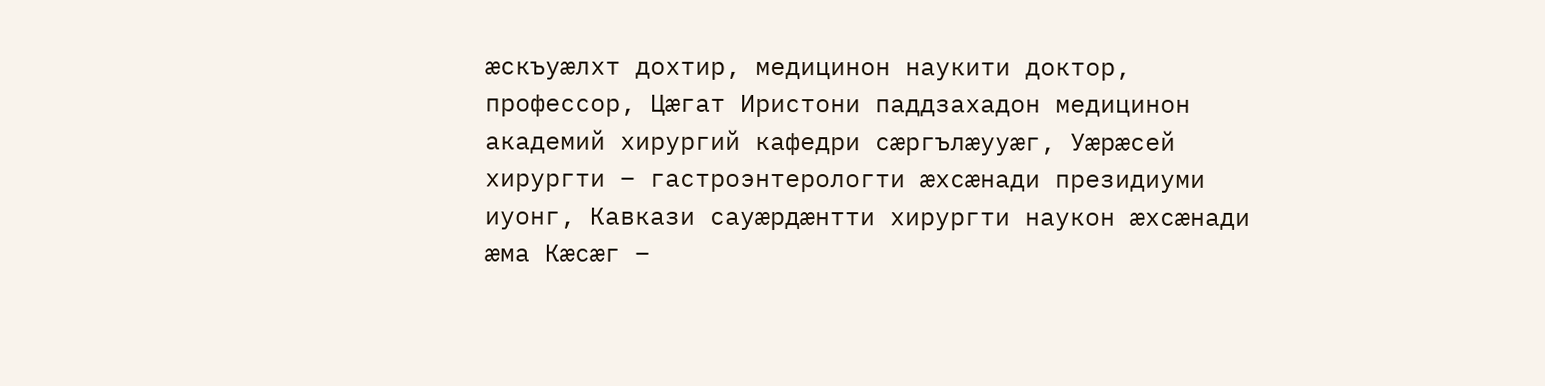ӕскъуӕлхт дохтир, медицинон наукити доктор, профессор, Цӕгат Иристони паддзахадон медицинон академий хирургий кафедри сӕргълӕууӕг, Уӕрӕсей хирургти – гастроэнтерологти ӕхсӕнади президиуми иуонг, Кавкази сауӕрдӕнтти хирургти наукон ӕхсӕнади ӕма Кӕсӕг –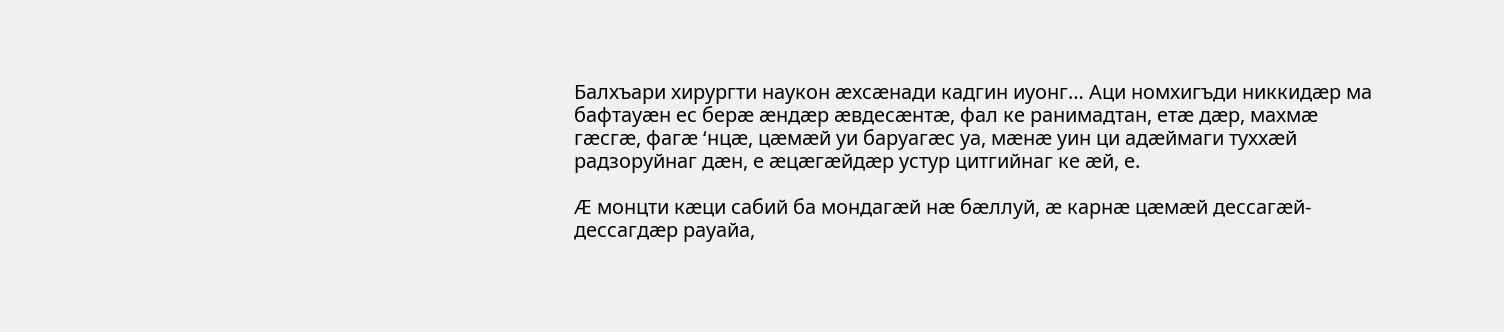Балхъари хирургти наукон ӕхсӕнади кадгин иуонг… Аци номхигъди никкидӕр ма бафтауӕн ес берӕ ӕндӕр ӕвдесӕнтӕ, фал ке ранимадтан, етӕ дӕр, махмӕ гӕсгӕ, фагӕ ‘нцӕ, цӕмӕй уи баруагӕс уа, мӕнӕ уин ци адӕймаги туххӕй радзоруйнаг дӕн, е ӕцӕгӕйдӕр устур цитгийнаг ке ӕй, е.

Ӕ монцти кӕци сабий ба мондагӕй нӕ бӕллуй, ӕ карнӕ цӕмӕй дессагӕй-дессагдӕр рауайа,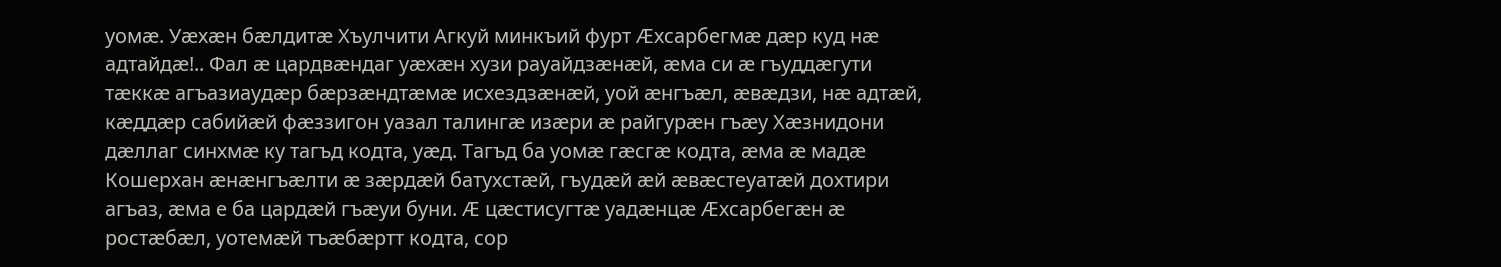уомӕ. Уӕхӕн бӕлдитӕ Хъулчити Агкуй минкъий фурт Ӕхсарбегмӕ дӕр куд нӕ адтайдӕ!.. Фал ӕ цардвӕндаг уӕхӕн хузи рауайдзӕнӕй, ӕма си ӕ гъуддӕгути тӕккӕ агъазиаудӕр бӕрзӕндтӕмӕ исхездзӕнӕй, уой ӕнгъӕл, ӕвӕдзи, нӕ адтӕй, кӕддӕр сабийӕй фӕззигон уазал талингӕ изӕри ӕ райгурӕн гъӕу Хӕзнидони дӕллаг синхмӕ ку тагъд кодта, уӕд. Тагъд ба уомӕ гӕсгӕ кодта, ӕма ӕ мадӕ Кошерхан ӕнӕнгъӕлти ӕ зӕрдӕй батухстӕй, гъудӕй ӕй ӕвӕстеуатӕй дохтири агъаз, ӕма е ба цардӕй гъӕуи буни. Ӕ цӕстисугтӕ уадӕнцӕ Ӕхсарбегӕн ӕ ростӕбӕл, уотемӕй тъӕбӕртт кодта, сор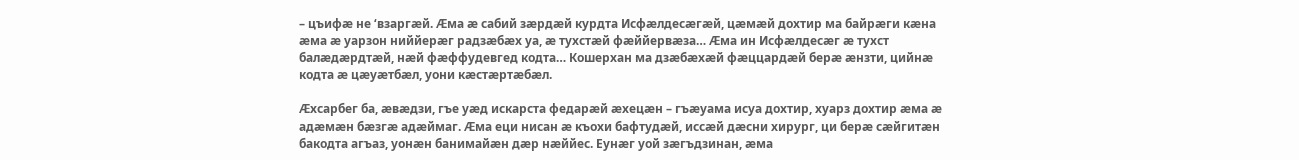– цъифӕ не ‘взаргӕй. Ӕма ӕ сабий зӕрдӕй курдта Исфӕлдесӕгӕй, цӕмӕй дохтир ма байрӕги кӕна ӕма ӕ уарзон ниййерӕг радзӕбӕх уа, ӕ тухстӕй фӕййервӕза… Ӕма ин Исфӕлдесӕг ӕ тухст балӕдӕрдтӕй, нӕй фӕффудевгед кодта… Кошерхан ма дзӕбӕхӕй фӕццардӕй берӕ ӕнзти, цийнӕ кодта ӕ цӕуӕтбӕл, уони кӕстӕртӕбӕл.

Ӕхсарбег ба, ӕвӕдзи, гъе уӕд искарста федарӕй ӕхецӕн – гъӕуама исуа дохтир, хуарз дохтир ӕма ӕ адӕмӕн бӕзгӕ адӕймаг. Ӕма еци нисан ӕ къохи бафтудӕй, иссӕй дӕсни хирург, ци берӕ сӕйгитӕн бакодта агъаз, уонӕн банимайӕн дӕр нӕййес. Еунӕг уой зӕгъдзинан, ӕма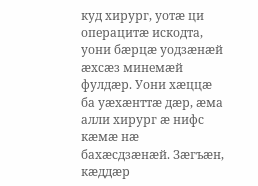куд хирург, уотӕ ци операцитӕ искодта, уони бӕрцӕ уодзӕнӕй ӕхсӕз минемӕй фулдӕр. Уони хӕццӕ ба уӕхӕнттӕ дӕр, ӕма алли хирург ӕ нифс кӕмӕ нӕ бахӕсдзӕнӕй. Зӕгъӕн, кӕддӕр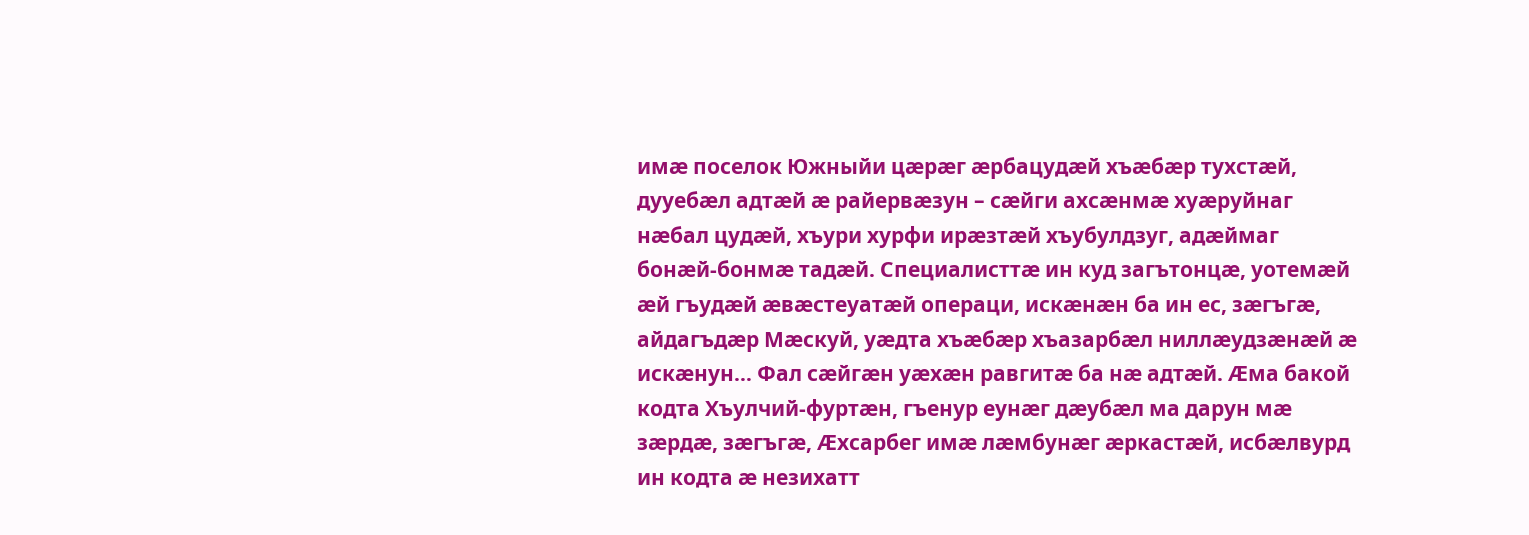имӕ поселок Южныйи цӕрӕг ӕрбацудӕй хъӕбӕр тухстӕй, дууебӕл адтӕй ӕ райервӕзун – сӕйги ахсӕнмӕ хуӕруйнаг нӕбал цудӕй, хъури хурфи ирӕзтӕй хъубулдзуг, адӕймаг бонӕй-бонмӕ тадӕй. Специалисттӕ ин куд загътонцӕ, уотемӕй ӕй гъудӕй ӕвӕстеуатӕй операци, искӕнӕн ба ин ес, зӕгъгӕ, айдагъдӕр Мӕскуй, уӕдта хъӕбӕр хъазарбӕл ниллӕудзӕнӕй ӕ искӕнун… Фал сӕйгӕн уӕхӕн равгитӕ ба нӕ адтӕй. Ӕма бакой кодта Хъулчий-фуртӕн, гъенур еунӕг дӕубӕл ма дарун мӕ зӕрдӕ, зӕгъгӕ, Ӕхсарбег имӕ лӕмбунӕг ӕркастӕй, исбӕлвурд ин кодта ӕ незихатт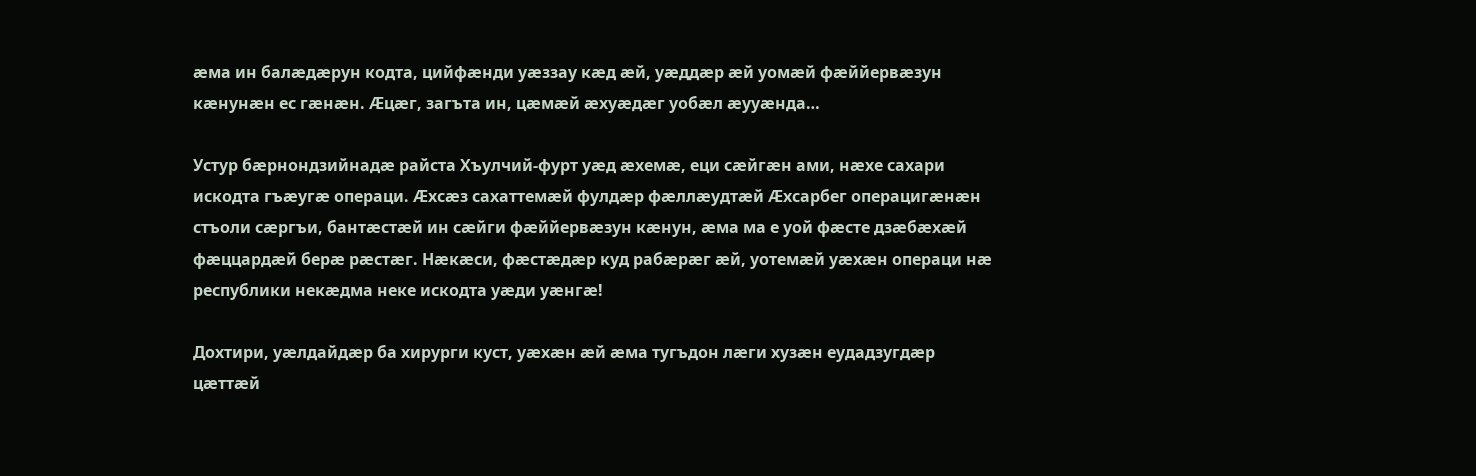ӕма ин балӕдӕрун кодта, цийфӕнди уӕззау кӕд ӕй, уӕддӕр ӕй уомӕй фӕййервӕзун кӕнунӕн ес гӕнӕн. Ӕцӕг, загъта ин, цӕмӕй ӕхуӕдӕг уобӕл ӕууӕнда…

Устур бӕрнондзийнадӕ райста Хъулчий-фурт уӕд ӕхемӕ, еци сӕйгӕн ами, нӕхе сахари искодта гъӕугӕ операци. Ӕхсӕз сахаттемӕй фулдӕр фӕллӕудтӕй Ӕхсарбег операцигӕнӕн стъоли сӕргъи, бантӕстӕй ин сӕйги фӕййервӕзун кӕнун, ӕма ма е уой фӕсте дзӕбӕхӕй фӕццардӕй берӕ рӕстӕг. Нӕкӕси, фӕстӕдӕр куд рабӕрӕг ӕй, уотемӕй уӕхӕн операци нӕ республики некӕдма неке искодта уӕди уӕнгӕ!

Дохтири, уӕлдайдӕр ба хирурги куст, уӕхӕн ӕй ӕма тугъдон лӕги хузӕн еудадзугдӕр цӕттӕй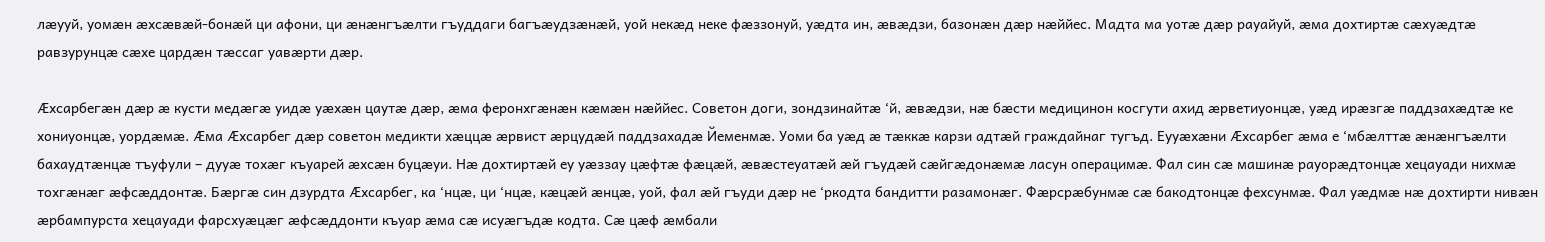лӕууй, уомӕн ӕхсӕвӕй-бонӕй ци афони, ци ӕнӕнгъӕлти гъуддаги багъӕудзӕнӕй, уой некӕд неке фӕззонуй, уӕдта ин, ӕвӕдзи, базонӕн дӕр нӕййес. Мадта ма уотӕ дӕр рауайуй, ӕма дохтиртӕ сӕхуӕдтӕ равзурунцӕ сӕхе цардӕн тӕссаг уавӕрти дӕр.

Ӕхсарбегӕн дӕр ӕ кусти медӕгӕ уидӕ уӕхӕн цаутӕ дӕр, ӕма феронхгӕнӕн кӕмӕн нӕййес. Советон доги, зондзинайтӕ ‘й, ӕвӕдзи, нӕ бӕсти медицинон косгути ахид ӕрветиуонцӕ, уӕд ирӕзгӕ паддзахӕдтӕ ке хониуонцӕ, уордӕмӕ. Ӕма Ӕхсарбег дӕр советон медикти хӕццӕ ӕрвист ӕрцудӕй паддзахадӕ Йеменмӕ. Уоми ба уӕд ӕ тӕккӕ карзи адтӕй граждайнаг тугъд. Еууӕхӕни Ӕхсарбег ӕма е ‘мбӕлттӕ ӕнӕнгъӕлти бахаудтӕнцӕ тъуфули – дууӕ тохӕг къуарей ӕхсӕн буцӕуи. Нӕ дохтиртӕй еу уӕззау цӕфтӕ фӕцӕй, ӕвӕстеуатӕй ӕй гъудӕй сӕйгӕдонӕмӕ ласун операцимӕ. Фал син сӕ машинӕ рауорӕдтонцӕ хецауади нихмӕ тохгӕнӕг ӕфсӕддонтӕ. Бӕргӕ син дзурдта Ӕхсарбег, ка ‘нцӕ, ци ‘нцӕ, кӕцӕй ӕнцӕ, уой, фал ӕй гъуди дӕр не ‘ркодта бандитти разамонӕг. Фӕрсрӕбунмӕ сӕ бакодтонцӕ фехсунмӕ. Фал уӕдмӕ нӕ дохтирти нивӕн ӕрбампурста хецауади фарсхуӕцӕг ӕфсӕддонти къуар ӕма сӕ исуӕгъдӕ кодта. Сӕ цӕф ӕмбали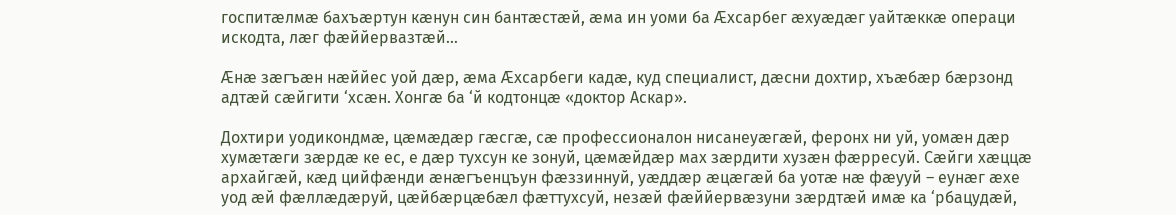госпитӕлмӕ бахъӕртун кӕнун син бантӕстӕй, ӕма ин уоми ба Ӕхсарбег ӕхуӕдӕг уайтӕккӕ операци искодта, лӕг фӕййервазтӕй…

Ӕнӕ зӕгъӕн нӕййес уой дӕр, ӕма Ӕхсарбеги кадӕ, куд специалист, дӕсни дохтир, хъӕбӕр бӕрзонд адтӕй сӕйгити ‘хсӕн. Хонгӕ ба ‘й кодтонцӕ «доктор Аскар».

Дохтири уодикондмӕ, цӕмӕдӕр гӕсгӕ, сӕ профессионалон нисанеуӕгӕй, феронх ни уй, уомӕн дӕр хумӕтӕги зӕрдӕ ке ес, е дӕр тухсун ке зонуй, цӕмӕйдӕр мах зӕрдити хузӕн фӕрресуй. Сӕйги хӕццӕ архайгӕй, кӕд цийфӕнди ӕнӕгъенцъун фӕззиннуй, уӕддӕр ӕцӕгӕй ба уотӕ нӕ фӕууй – еунӕг ӕхе уод ӕй фӕллӕдӕруй, цӕйбӕрцӕбӕл фӕттухсуй, незӕй фӕййервӕзуни зӕрдтӕй имӕ ка ‘рбацудӕй,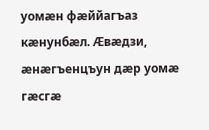уомӕн фӕййагъаз кӕнунбӕл. Ӕвӕдзи, ӕнӕгъенцъун дӕр уомӕ гӕсгӕ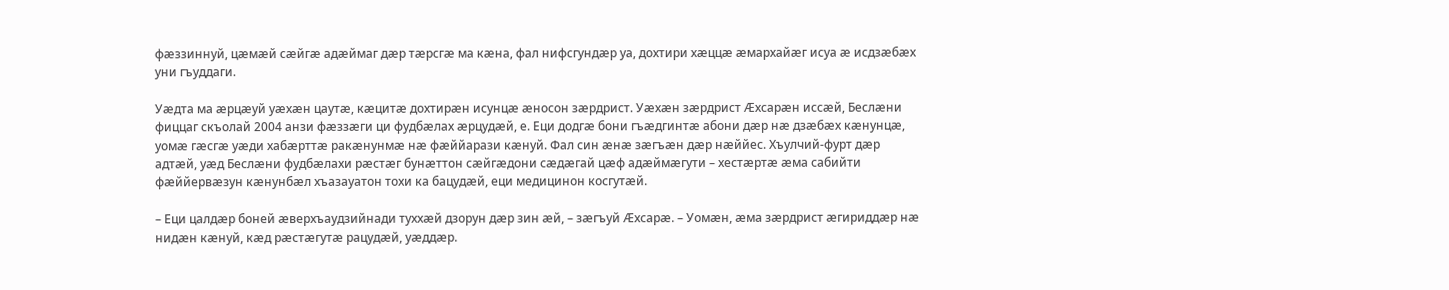фӕззиннуй, цӕмӕй сӕйгӕ адӕймаг дӕр тӕрсгӕ ма кӕна, фал нифсгундӕр уа, дохтири хӕццӕ ӕмархайӕг исуа ӕ исдзӕбӕх уни гъуддаги.

Уӕдта ма ӕрцӕуй уӕхӕн цаутӕ, кӕцитӕ дохтирӕн исунцӕ ӕносон зӕрдрист. Уӕхӕн зӕрдрист Ӕхсарӕн иссӕй, Беслӕни фиццаг скъолай 2004 анзи фӕззӕги ци фудбӕлах ӕрцудӕй, е. Еци додгӕ бони гъӕдгинтӕ абони дӕр нӕ дзӕбӕх кӕнунцӕ, уомӕ гӕсгӕ уӕди хабӕрттӕ ракӕнунмӕ нӕ фӕййарази кӕнуй. Фал син ӕнӕ зӕгъӕн дӕр нӕййес. Хъулчий-фурт дӕр адтӕй, уӕд Беслӕни фудбӕлахи рӕстӕг бунӕттон сӕйгӕдони сӕдӕгай цӕф адӕймӕгути – хестӕртӕ ӕма сабийти фӕййервӕзун кӕнунбӕл хъазауатон тохи ка бацудӕй, еци медицинон косгутӕй.

– Еци цалдӕр боней ӕверхъаудзийнади туххӕй дзорун дӕр зин ӕй, – зӕгъуй Ӕхсарӕ. – Уомӕн, ӕма зӕрдрист ӕгириддӕр нӕ нидӕн кӕнуй, кӕд рӕстӕгутӕ рацудӕй, уӕддӕр.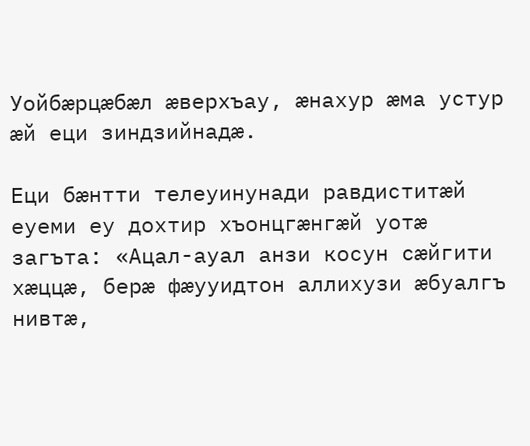Уойбӕрцӕбӕл ӕверхъау, ӕнахур ӕма устур ӕй еци зиндзийнадӕ.

Еци бӕнтти телеуинунади равдиститӕй еуеми еу дохтир хъонцгӕнгӕй уотӕ загъта: «Ацал-ауал анзи косун сӕйгити хӕццӕ, берӕ фӕууидтон аллихузи ӕбуалгъ нивтӕ,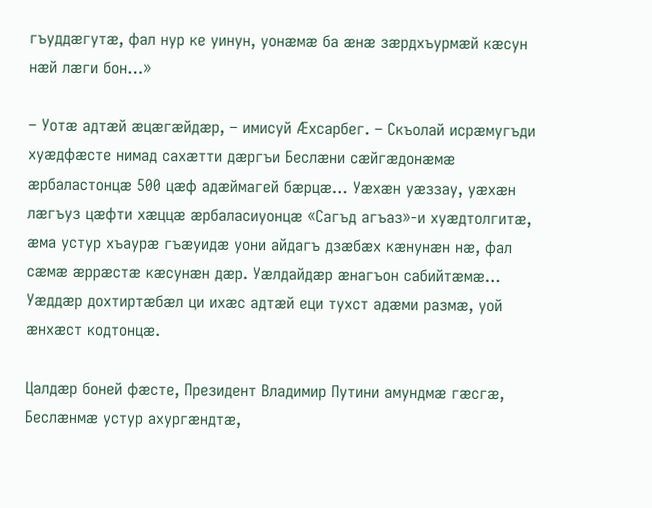гъуддӕгутӕ, фал нур ке уинун, уонӕмӕ ба ӕнӕ зӕрдхъурмӕй кӕсун нӕй лӕги бон…»

– Уотӕ адтӕй ӕцӕгӕйдӕр, – имисуй Ӕхсарбег. – Скъолай исрӕмугъди хуӕдфӕсте нимад сахӕтти дӕргъи Беслӕни сӕйгӕдонӕмӕ ӕрбаластонцӕ 500 цӕф адӕймагей бӕрцӕ… Уӕхӕн уӕззау, уӕхӕн лӕгъуз цӕфти хӕццӕ ӕрбаласиуонцӕ «Сагъд агъаз»-и хуӕдтолгитӕ, ӕма устур хъаурӕ гъӕуидӕ уони айдагъ дзӕбӕх кӕнунӕн нӕ, фал сӕмӕ ӕррӕстӕ кӕсунӕн дӕр. Уӕлдайдӕр ӕнагъон сабийтӕмӕ… Уӕддӕр дохтиртӕбӕл ци ихӕс адтӕй еци тухст адӕми размӕ, уой ӕнхӕст кодтонцӕ.

Цалдӕр боней фӕсте, Президент Владимир Путини амундмӕ гӕсгӕ, Беслӕнмӕ устур ахургӕндтӕ,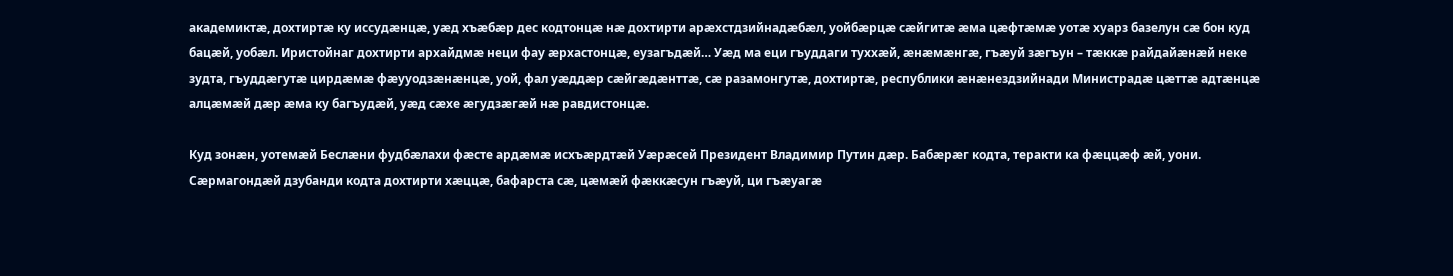академиктӕ, дохтиртӕ ку иссудӕнцӕ, уӕд хъӕбӕр дес кодтонцӕ нӕ дохтирти арӕхстдзийнадӕбӕл, уойбӕрцӕ сӕйгитӕ ӕма цӕфтӕмӕ уотӕ хуарз базелун сӕ бон куд бацӕй, уобӕл. Иристойнаг дохтирти архайдмӕ неци фау ӕрхастонцӕ, еузагъдӕй… Уӕд ма еци гъуддаги туххӕй, ӕнӕмӕнгӕ, гъӕуй зӕгъун – тӕккӕ райдайӕнӕй неке зудта, гъуддӕгутӕ цирдӕмӕ фӕууодзӕнӕнцӕ, уой, фал уӕддӕр сӕйгӕдӕнттӕ, сӕ разамонгутӕ, дохтиртӕ, республики ӕнӕнездзийнади Министрадӕ цӕттӕ адтӕнцӕ алцӕмӕй дӕр ӕма ку багъудӕй, уӕд сӕхе ӕгудзӕгӕй нӕ равдистонцӕ.

Куд зонӕн, уотемӕй Беслӕни фудбӕлахи фӕсте ардӕмӕ исхъӕрдтӕй Уӕрӕсей Президент Владимир Путин дӕр. Бабӕрӕг кодта, теракти ка фӕццӕф ӕй, уони. Сӕрмагондӕй дзубанди кодта дохтирти хӕццӕ, бафарста сӕ, цӕмӕй фӕккӕсун гъӕуй, ци гъӕуагӕ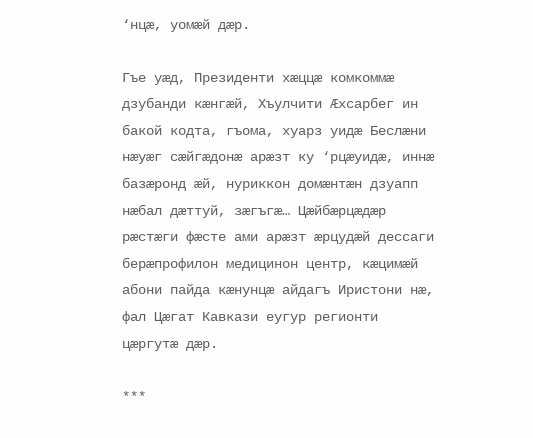‘нцӕ, уомӕй дӕр.

Гъе уӕд, Президенти хӕццӕ комкоммӕ дзубанди кӕнгӕй, Хъулчити Ӕхсарбег ин бакой кодта, гъома, хуарз уидӕ Беслӕни нӕуӕг сӕйгӕдонӕ арӕзт ку ‘рцӕуидӕ, иннӕ базӕронд ӕй, нуриккон домӕнтӕн дзуапп нӕбал дӕттуй, зӕгъгӕ… Цӕйбӕрцӕдӕр рӕстӕги фӕсте ами арӕзт ӕрцудӕй дессаги берӕпрофилон медицинон центр, кӕцимӕй абони пайда кӕнунцӕ айдагъ Иристони нӕ, фал Цӕгат Кавкази еугур регионти цӕргутӕ дӕр.

***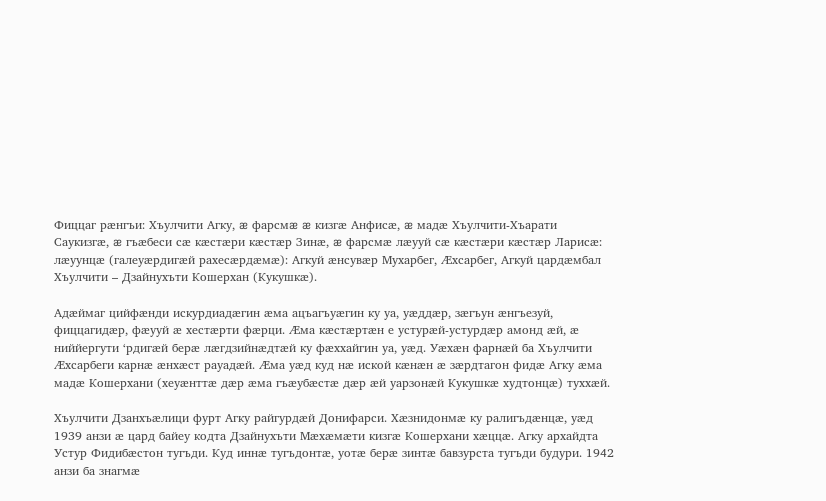Фиццаг рæнгъи: Хъулчити Агку, æ фарсмæ æ кизгæ Анфисæ, æ мадæ Хъулчити-Хъарати Саукизгæ, æ гъæбеси сæ кæстæри кæстæр Зинæ, æ фарсмæ лæууй сæ кæстæри кæстæр Ларисæ: лæуунцæ (галеуæрдигæй рахесæрдæмæ): Агкуй æнсувæр Мухарбег, Æхсарбег, Агкуй цардæмбал Хъулчити – Дзайнухъти Кошерхан (Кукушкæ).

Адӕймаг цийфӕнди искурдиадӕгин ӕма ацъагъуӕгин ку уа, уӕддӕр, зӕгъун ӕнгъезуй, фиццагидӕр, фӕууй ӕ хестӕрти фӕрци. Ӕма кӕстӕртӕн е устурӕй-устурдӕр амонд ӕй, ӕ ниййергути ‘рдигӕй берӕ лӕгдзийнӕдтӕй ку фӕххайгин уа, уӕд. Уӕхӕн фарнӕй ба Хъулчити Ӕхсарбеги карнӕ ӕнхӕст рауадӕй. Ӕма уӕд куд нӕ иской кӕнӕн ӕ зӕрдтагон фидӕ Агку ӕма мадӕ Кошерхани (хеуӕнттӕ дӕр ӕма гъӕубӕстӕ дӕр ӕй уарзонӕй Кукушкӕ худтонцӕ) туххӕй.

Хъулчити Дзанхъӕлици фурт Агку райгурдӕй Донифарси. Хӕзнидонмӕ ку ралигъдӕнцӕ, уӕд 1939 анзи ӕ цард байеу кодта Дзайнухъти Мӕхӕмӕти кизгӕ Кошерхани хӕццӕ. Агку архайдта Устур Фидибӕстон тугъди. Куд иннӕ тугъдонтӕ, уотӕ берӕ зинтӕ бавзурста тугъди будури. 1942 анзи ба знагмӕ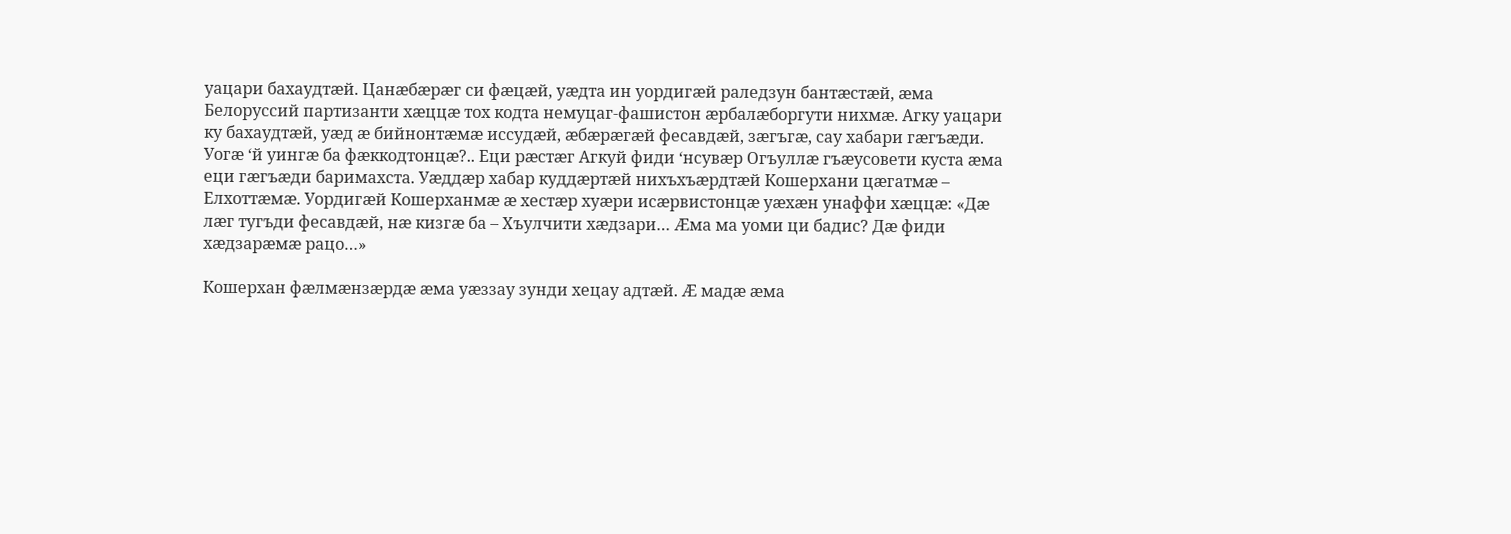уацари бахаудтӕй. Цанӕбӕрӕг си фӕцӕй, уӕдта ин уордигӕй раледзун бантӕстӕй, ӕма Белоруссий партизанти хӕццӕ тох кодта немуцаг-фашистон ӕрбалӕборгути нихмӕ. Агку уацари ку бахаудтӕй, уӕд ӕ бийнонтӕмӕ иссудӕй, ӕбӕрӕгӕй фесавдӕй, зӕгъгӕ, сау хабари гӕгъӕди. Уогӕ ‘й уингӕ ба фӕккодтонцӕ?.. Еци рӕстӕг Агкуй фиди ‘нсувӕр Огъуллӕ гъӕусовети куста ӕма еци гӕгъӕди баримахста. Уӕддӕр хабар куддӕртӕй нихъхъӕрдтӕй Кошерхани цӕгатмӕ – Елхоттӕмӕ. Уордигӕй Кошерханмӕ ӕ хестӕр хуӕри исӕрвистонцӕ уӕхӕн унаффи хӕццӕ: «Дӕ лӕг тугъди фесавдӕй, нӕ кизгӕ ба – Хъулчити хӕдзари… Ӕма ма уоми ци бадис? Дӕ фиди хӕдзарӕмӕ рацо…»

Кошерхан фӕлмӕнзӕрдӕ ӕма уӕззау зунди хецау адтӕй. Ӕ мадӕ ӕма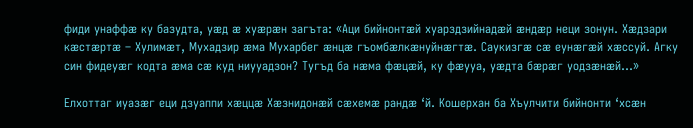фиди унаффӕ ку базудта, уӕд ӕ хуӕрӕн загъта: «Аци бийнонтӕй хуарздзийнадӕй ӕндӕр неци зонун. Хӕдзари кӕстӕртӕ – Хулимӕт, Мухадзир ӕма Мухарбег ӕнцӕ гъомбӕлкӕнуйнӕгтӕ. Саукизгӕ сӕ еунӕгӕй хӕссуй. Агку син фидеуӕг кодта ӕма сӕ куд ниууадзон? Тугъд ба нӕма фӕцӕй, ку фӕууа, уӕдта бӕрӕг уодзӕнӕй…»

Елхоттаг иуазӕг еци дзуаппи хӕццӕ Хӕзнидонӕй сӕхемӕ рандӕ ‘й. Кошерхан ба Хъулчити бийнонти ‘хсӕн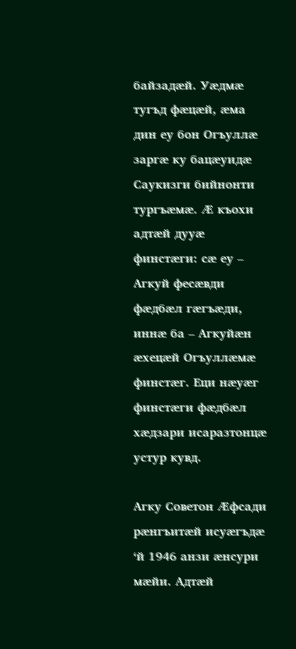байзадӕй. Уӕдмӕ тугъд фӕцӕй, ӕма дин еу бон Огъуллӕ заргӕ ку бацӕуидӕ Саукизги бийнонти тургъӕмӕ. Ӕ къохи адтӕй дууӕ финстӕги: сӕ еу – Агкуй фесӕвди фӕдбӕл гӕгъӕди, иннӕ ба – Агкуйӕн ӕхецӕй Огъуллӕмӕ финстӕг. Еци нӕуӕг финстӕги фӕдбӕл хӕдзари исаразтонцӕ устур кувд.

Агку Советон Ӕфсади рӕнгъитӕй исуӕгъдӕ ‘й 1946 анзи ӕнсури мӕйи. Адтӕй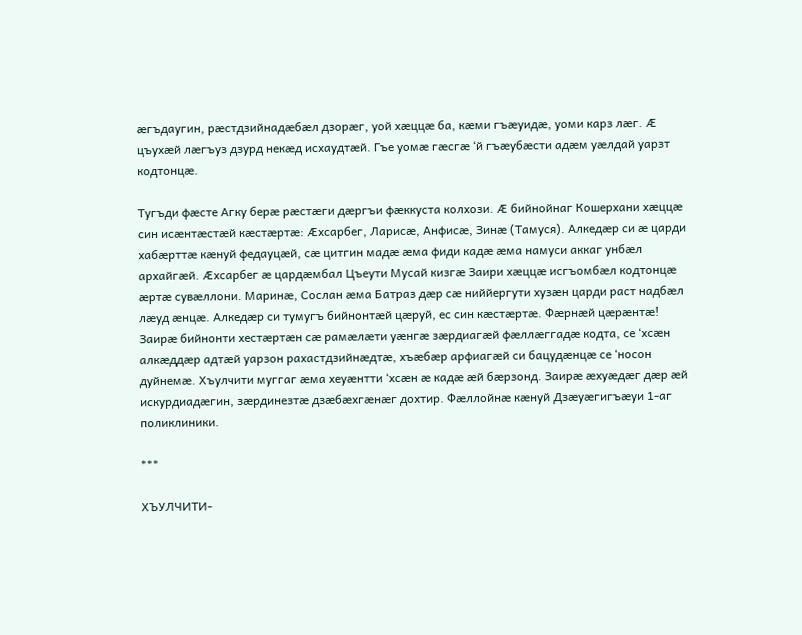ӕгъдаугин, рӕстдзийнадӕбӕл дзорӕг, уой хӕццӕ ба, кӕми гъӕуидӕ, уоми карз лӕг. Ӕ цъухӕй лӕгъуз дзурд некӕд исхаудтӕй. Гъе уомӕ гӕсгӕ ‘й гъӕубӕсти адӕм уӕлдай уарзт кодтонцӕ.

Тугъди фӕсте Агку берӕ рӕстӕги дӕргъи фӕккуста колхози. Ӕ бийнойнаг Кошерхани хӕццӕ син исӕнтӕстӕй кӕстӕртӕ: Ӕхсарбег, Ларисӕ, Анфисӕ, Зинӕ (Тамуся). Алкедӕр си ӕ царди хабӕрттӕ кӕнуй федауцӕй, сӕ цитгин мадӕ ӕма фиди кадӕ ӕма намуси аккаг унбӕл архайгӕй. Ӕхсарбег ӕ цардӕмбал Цъеути Мусай кизгӕ Заири хӕццӕ исгъомбӕл кодтонцӕ ӕртӕ сувӕллони. Маринӕ, Сослан ӕма Батраз дӕр сӕ ниййергути хузӕн царди раст надбӕл лӕуд ӕнцӕ. Алкедӕр си тумугъ бийнонтӕй цӕруй, ес син кӕстӕртӕ. Фӕрнӕй цӕрӕнтӕ! Заирӕ бийнонти хестӕртӕн сӕ рамӕлӕти уӕнгӕ зӕрдиагӕй фӕллӕггадӕ кодта, се ‘хсӕн алкӕддӕр адтӕй уарзон рахастдзийнӕдтӕ, хъӕбӕр арфиагӕй си бацудӕнцӕ се ‘носон дуйнемӕ. Хъулчити муггаг ӕма хеуӕнтти ‘хсӕн ӕ кадӕ ӕй бӕрзонд. Заирӕ ӕхуӕдӕг дӕр ӕй искурдиадӕгин, зӕрдинезтӕ дзӕбӕхгӕнӕг дохтир. Фӕллойнӕ кӕнуй Дзӕуӕгигъӕуи 1-аг поликлиники.

***

ХЪУЛЧИТИ-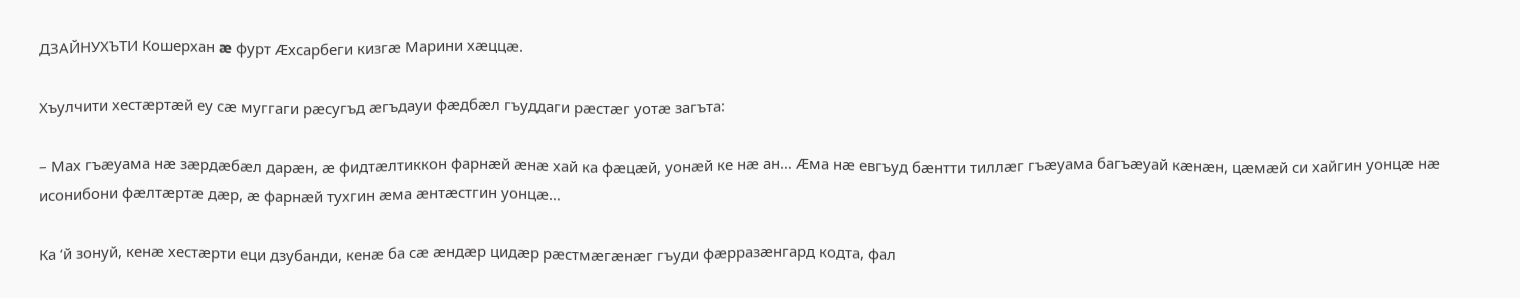ДЗАЙНУХЪТИ Кошерхан æ фурт Æхсарбеги кизгæ Марини хæццæ.

Хъулчити хестӕртӕй еу сӕ муггаги рӕсугъд ӕгъдауи фӕдбӕл гъуддаги рӕстӕг уотӕ загъта:

– Мах гъӕуама нӕ зӕрдӕбӕл дарӕн, ӕ фидтӕлтиккон фарнӕй ӕнӕ хай ка фӕцӕй, уонӕй ке нӕ ан… Ӕма нӕ евгъуд бӕнтти тиллӕг гъӕуама багъӕуай кӕнӕн, цӕмӕй си хайгин уонцӕ нӕ исонибони фӕлтӕртӕ дӕр, ӕ фарнӕй тухгин ӕма ӕнтӕстгин уонцӕ…

Ка ‘й зонуй, кенӕ хестӕрти еци дзубанди, кенӕ ба сӕ ӕндӕр цидӕр рӕстмӕгӕнӕг гъуди фӕрразӕнгард кодта, фал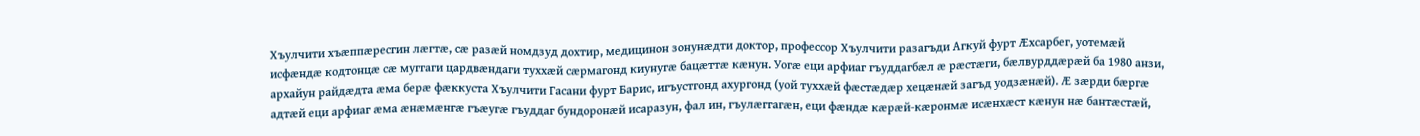Хъулчити хъӕппӕресгин лӕгтӕ, сӕ разӕй номдзуд дохтир, медицинон зонунӕдти доктор, профессор Хъулчити разагъди Агкуй фурт Ӕхсарбег, уотемӕй исфӕндӕ кодтонцӕ сӕ муггаги цардвӕндаги туххӕй сӕрмагонд киунугӕ бацӕттӕ кӕнун. Уогӕ еци арфиаг гъуддагбӕл ӕ рӕстӕги, бӕлвурддӕрӕй ба 1980 анзи, архайун райдӕдта ӕма берӕ фӕккуста Хъулчити Гасани фурт Барис, игъустгонд ахургонд (уой туххӕй фӕстӕдӕр хецӕнӕй загъд уодзӕнӕй). Ӕ зӕрди бӕргӕ адтӕй еци арфиаг ӕма ӕнӕмӕнгӕ гъӕугӕ гъуддаг бундоронӕй исаразун, фал ин, гъулӕггагӕн, еци фӕндӕ кӕрӕй-кӕронмӕ исӕнхӕст кӕнун нӕ бантӕстӕй,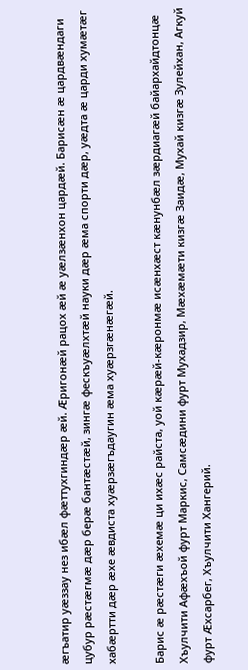ӕгъатир уӕззау нез ибӕл фӕттухгиндӕр ӕй. Ӕригонӕй рацох ӕй ӕ уӕлзӕнхон цардӕй. Барисӕн ӕ цардвӕндаги цубур рӕстӕгмӕ дӕр берӕ бантӕстӕй, зингӕ фескъуӕлхтӕй науки дӕр ӕма спорти дӕр, уӕдта ӕ царди хумӕтӕг хабӕртти дӕр ӕхе ӕвдиста хуӕрзӕгъдаугин ӕма хуӕрзгӕнӕгӕй.

Барис ӕ рӕстӕги ӕхемӕ ци ихӕс райста, уой кӕрӕй-кӕронмӕ исӕнхӕст кӕнунбӕл зӕрдиагӕй байархайдтонцӕ Хъулчити Афӕхъой фурт Маркис, Самсӕдини фурт Мухадзир, Мӕхӕмӕти кизгӕ Заидӕ, Мухай кизгӕ Зулейхан, Агкуй фурт Ӕхсарбег, Хъулчити Хангерий.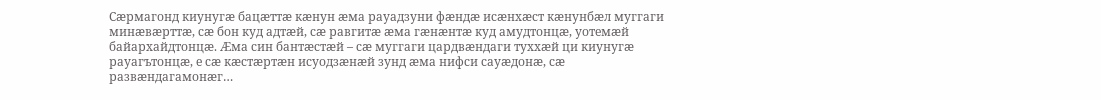Сӕрмагонд киунугӕ бацӕттӕ кӕнун ӕма рауадзуни фӕндӕ исӕнхӕст кӕнунбӕл муггаги минӕвӕрттӕ, сӕ бон куд адтӕй, сӕ равгитӕ ӕма гӕнӕнтӕ куд амудтонцӕ, уотемӕй байархайдтонцӕ. Ӕма син бантӕстӕй – сӕ муггаги цардвӕндаги туххӕй ци киунугӕ рауагътонцӕ, е сӕ кӕстӕртӕн исуодзӕнӕй зунд ӕма нифси сауӕдонӕ, сӕ развӕндагамонӕг…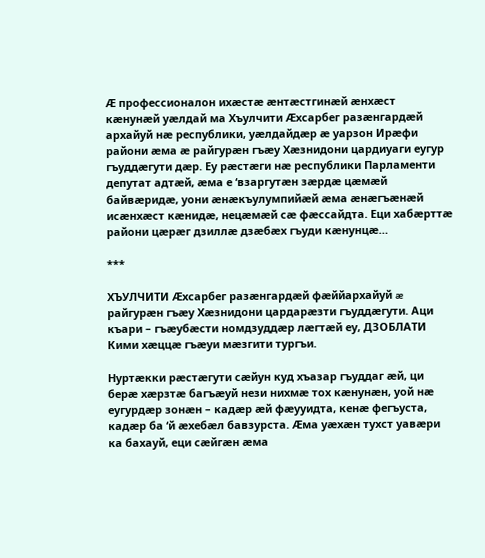Ӕ профессионалон ихӕстӕ ӕнтӕстгинӕй ӕнхӕст кӕнунӕй уӕлдай ма Хъулчити Ӕхсарбег разӕнгардӕй архайуй нӕ республики, уӕлдайдӕр ӕ уарзон Ирӕфи райони ӕма ӕ райгурӕн гъӕу Хӕзнидони цардиуаги еугур гъуддӕгути дӕр. Еу рӕстӕги нӕ республики Парламенти депутат адтӕй, ӕма е ‘взаргутӕн зӕрдӕ цӕмӕй байвӕридӕ, уони ӕнӕкъулумпийӕй ӕма ӕнӕгъӕнӕй исӕнхӕст кӕнидӕ, нецӕмӕй сӕ фӕссайдта. Еци хабӕрттӕ райони цӕрӕг дзиллӕ дзӕбӕх гъуди кӕнунцӕ…

***

ХЪУЛЧИТИ Æхсарбег разæнгардæй фæййархайуй æ райгурæн гъæу Хæзнидони цардарæзти гъуддæгути. Аци къари – гъæубæсти номдзуддæр лæгтæй еу, ДЗОБЛАТИ Кими хæццæ гъæуи мæзгити тургъи.

Нуртӕкки рӕстӕгути сӕйун куд хъазар гъуддаг ӕй, ци берӕ хӕрзтӕ багъӕуй нези нихмӕ тох кӕнунӕн, уой нӕ еугурдӕр зонӕн – кадӕр ӕй фӕууидта, кенӕ фегъуста, кадӕр ба ‘й ӕхебӕл бавзурста. Ӕма уӕхӕн тухст уавӕри ка бахауй, еци сӕйгӕн ӕма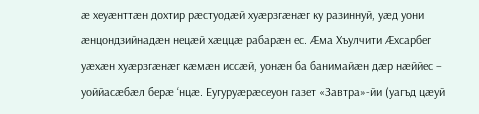ӕ хеуӕнттӕн дохтир рӕстуодӕй хуӕрзгӕнӕг ку разиннуй, уӕд уони ӕнцондзийнадӕн нецӕй хӕццӕ рабарӕн ес. Ӕма Хъулчити Ӕхсарбег уӕхӕн хуӕрзгӕнӕг кӕмӕн иссӕй, уонӕн ба банимайӕн дӕр нӕййес – уоййасӕбӕл берӕ ‘нцӕ. Еугуруӕрӕсеуон газет «Завтра»-йи (уагъд цӕуй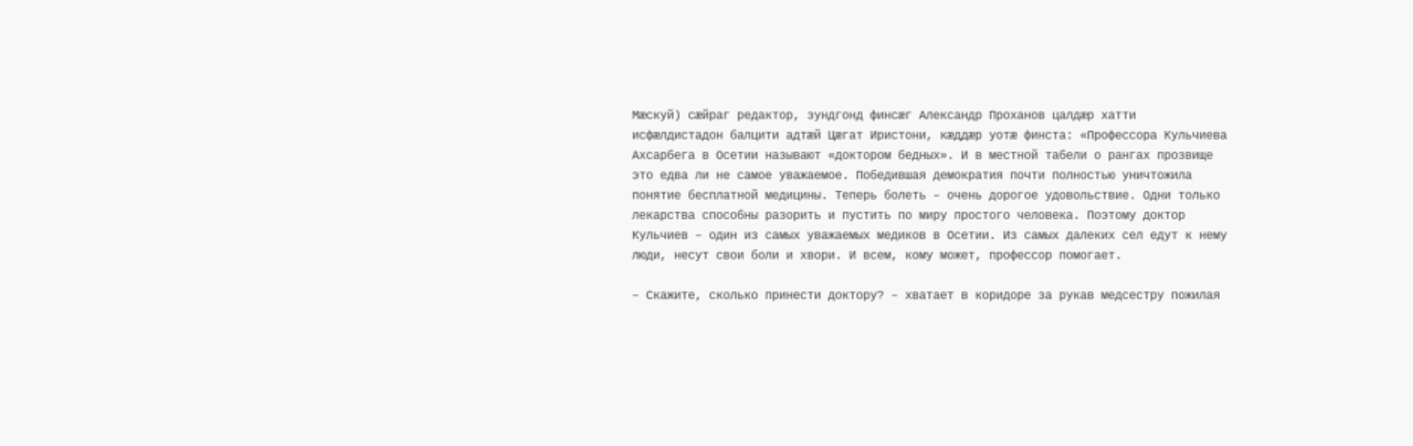Мӕскуй) сӕйраг редактор, зундгонд финсӕг Александр Проханов цалдӕр хатти исфӕлдистадон балцити адтӕй Цӕгат Иристони, кӕддӕр уотӕ финста: «Профессора Кульчиева Ахсарбега в Осетии называют «доктором бедных». И в местной табели о рангах прозвище это едва ли не самое уважаемое. Победившая демократия почти полностью уничтожила понятие бесплатной медицины. Теперь болеть – очень дорогое удовольствие. Одни только лекарства способны разорить и пустить по миру простого человека. Поэтому доктор Кульчиев – один из самых уважаемых медиков в Осетии. Из самых далеких сел едут к нему люди, несут свои боли и хвори. И всем, кому может, профессор помогает.

– Скажите, сколько принести доктору? – хватает в коридоре за рукав медсестру пожилая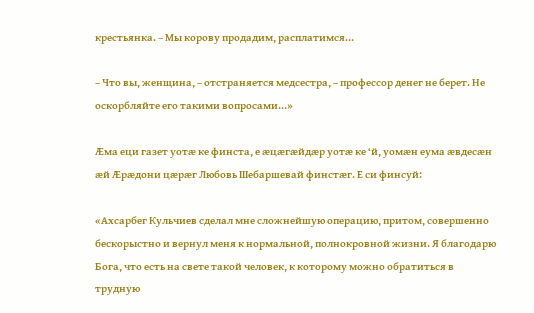крестьянка. – Мы корову продадим, расплатимся…

– Что вы, женщина, – отстраняется медсестра, – профессор денег не берет. Не оскорбляйте его такими вопросами…»

Ӕма еци газет уотӕ ке финста, е ӕцӕгӕйдӕр уотӕ ке ‘й, уомӕн еума ӕвдесӕн ӕй Ӕрӕдони цӕрӕг Любовь Шебаршевай финстӕг. Е си финсуй:

«Ахсарбег Кульчиев сделал мне сложнейшую операцию, притом, совершенно бескорыстно и вернул меня к нормальной, полнокровной жизни. Я благодарю Бога, что есть на свете такой человек, к которому можно обратиться в трудную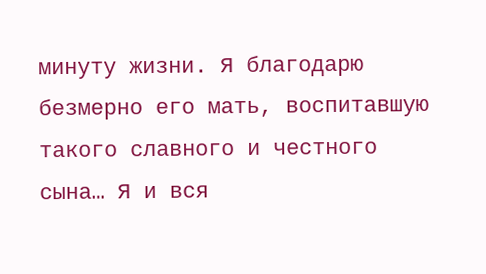минуту жизни. Я благодарю безмерно его мать, воспитавшую такого славного и честного сына… Я и вся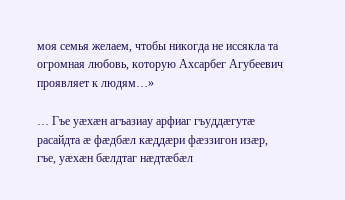моя семья желаем, чтобы никогда не иссякла та огромная любовь, которую Ахсарбег Агубеевич проявляет к людям…»

… Гъе уӕхӕн агъазиау арфиаг гъуддӕгутӕ расайдта ӕ фӕдбӕл кӕддӕри фӕззигон изӕр, гъе, уӕхӕн бӕлдтаг нӕдтӕбӕл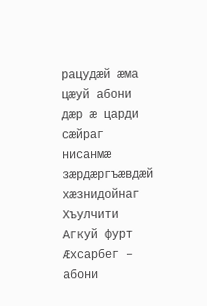рацудӕй ӕма цӕуй абони дӕр ӕ царди сӕйраг нисанмӕ зӕрдӕргъӕвдӕй хӕзнидойнаг Хъулчити Агкуй фурт Ӕхсарбег – абони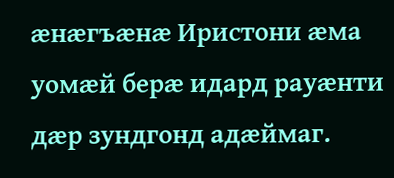ӕнӕгъӕнӕ Иристони ӕма уомӕй берӕ идард рауӕнти дӕр зундгонд адӕймаг.